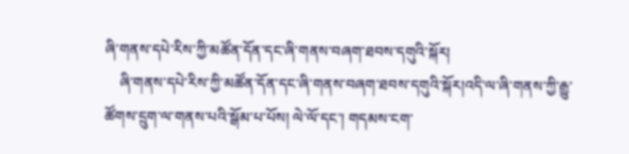ཞི་གནས་དཔེ་རིས་ཀྱི་མཚོན་དོན་དང་ཞི་གནས་བཞག་ཐབས་དགུའི་སྐོར།
    ཞི་གནས་དཔེ་རིས་ཀྱི་མཚོན་དོན་དང་ཞི་གནས་བཞག་ཐབས་དགུའི་སྐོར།འདི་ལ་ཞི་གནས་ཀྱི་རྒྱུ་ཚོགས་དྲུག་ལ་གནས་པའི་སྒོམ་པ་པོས། ལེ་ལོ་དང་། གདམས་ངག་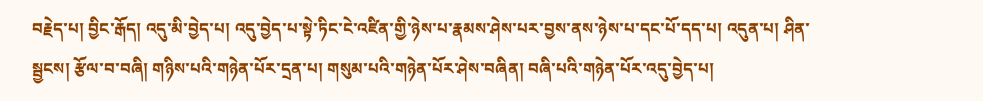བརྗེད་པ། བྱིང་རྒོད། འདུ་མི་བྱེད་པ། འདུ་བྱེད་པ་སྟེ་ཏིང་ངེ་འཛིན་གྱི་ཉེས་པ་རྣམས་ཤེས་པར་བྱས་ནས་ཉེས་པ་དང་པོ་དད་པ། འདུན་པ། ཤིན་སྦྱངས། རྩོལ་བ་བཞི། གཉིས་པའི་གཉེན་པོར་དྲན་པ། གསུམ་པའི་གཉེན་པོར་ཤེས་བཞིན། བཞི་པའི་གཉེན་པོར་འདུ་བྱེད་པ།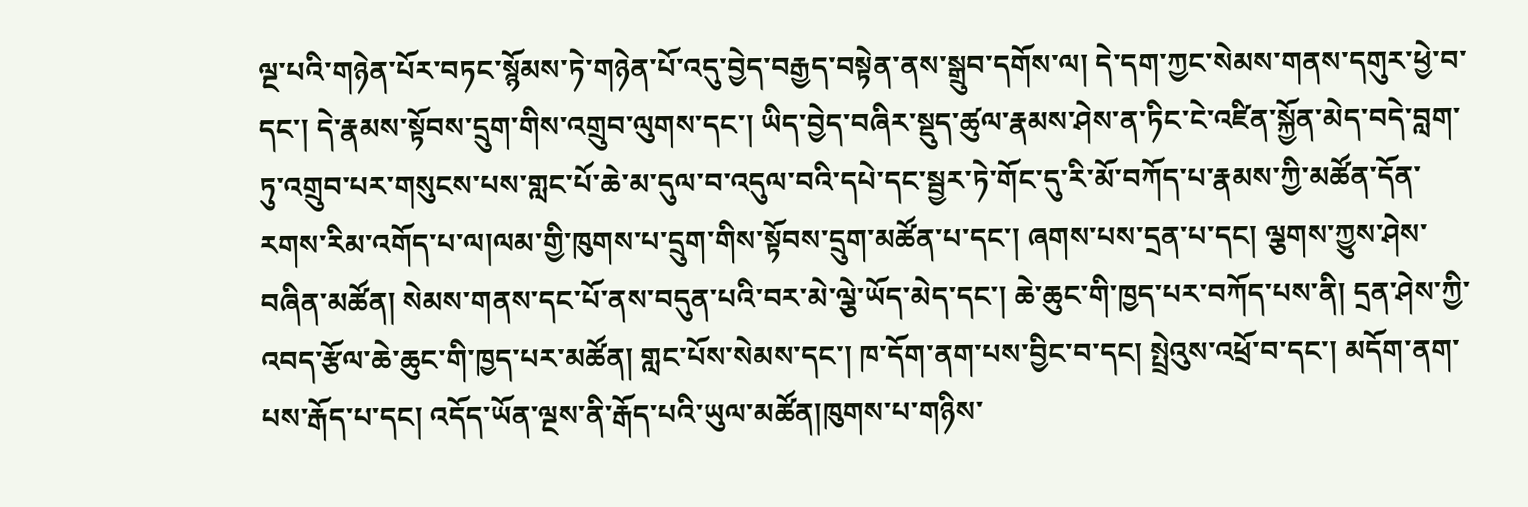ལྔ་པའི་གཉེན་པོར་བཏང་སྙོམས་ཏེ་གཉེན་པོ་འདུ་བྱེད་བརྒྱད་བསྟེན་ནས་སྒྲུབ་དགོས་ལ། དེ་དག་ཀྱང་སེམས་གནས་དགུར་ཕྱེ་བ་དང་། དེ་རྣམས་སྟོབས་དྲུག་གིས་འགྲུབ་ལུགས་དང་། ཡིད་བྱེད་བཞིར་སྡུད་ཚུལ་རྣམས་ཤེས་ན་ཏིང་ངེ་འཛིན་སྐྱོན་མེད་བདེ་བླག་ཏུ་འགྲུབ་པར་གསུངས་པས་གླང་པོ་ཆེ་མ་དུལ་བ་འདུལ་བའི་དཔེ་དང་སྦྱར་ཏེ་གོང་དུ་རི་མོ་བཀོད་པ་རྣམས་ཀྱི་མཚོན་དོན་རགས་རིམ་འགོད་པ་ལ།ལམ་གྱི་ཁུགས་པ་དྲུག་གིས་སྟོབས་དྲུག་མཚོན་པ་དང་། ཞགས་པས་དྲན་པ་དང། ལྕགས་ཀྱུས་ཤེས་བཞིན་མཚོན། སེམས་གནས་དང་པོ་ནས་བདུན་པའི་བར་མེ་ལྕེ་ཡོད་མེད་དང་། ཆེ་ཆུང་གི་ཁྱད་པར་བཀོད་པས་ནི། དྲན་ཤེས་ཀྱི་འབད་རྩོལ་ཆེ་ཆུང་གི་ཁྱད་པར་མཚོན། གླང་པོས་སེམས་དང་། ཁ་དོག་ནག་པས་བྱིང་བ་དང། སྤྲེའུས་འཕྲོ་བ་དང་། མདོག་ནག་པས་རྒོད་པ་དང། འདོད་ཡོན་ལྔས་ནི་རྒོད་པའི་ཡུལ་མཚོན།ཁུགས་པ་གཉིས་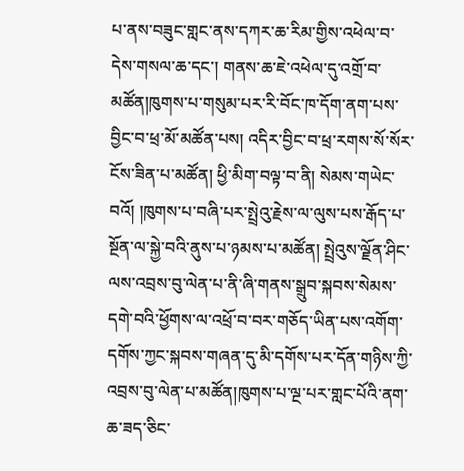པ་ནས་བཟུང་གླང་ནས་དཀར་ཆ་རིམ་གྱིས་འཕེལ་བ་དེས་གསལ་ཆ་དང་། གནས་ཆ་ཇེ་འཕེལ་དུ་འགྲོ་བ་མཚོན།ཁུགས་པ་གསུམ་པར་རི་བོང་ཁ་དོག་ནག་པས་བྱིང་བ་ཕྲ་མོ་མཚོན་པས། འདིར་བྱིང་བ་ཕྲ་རགས་སོ་སོར་ངོས་ཟིན་པ་མཚོན། ཕྱི་མིག་བལྟ་བ་ནི། སེམས་གཡེང་བའོ། །ཁུགས་པ་བཞི་པར་སྤྲེའུ་རྗེས་ལ་ལུས་པས་རྒོད་པ་སྔོན་ལ་སྐྱེ་བའི་ནུས་པ་ཉམས་པ་མཚོན། སྤྲེའུས་ལྗོན་ཤིང་ལས་འབྲས་བུ་ལེན་པ་ནི་ཞི་གནས་སྒྲུབ་སྐབས་སེམས་དགེ་བའི་ཕྱོགས་ལ་འཕྲོ་བ་བར་གཅོད་ཡིན་པས་འགོག་དགོས་ཀྱང་སྐབས་གཞན་དུ་མི་དགོས་པར་དོན་གཉིས་ཀྱི་འབྲས་བུ་ལེན་པ་མཚོན།ཁུགས་པ་ལྔ་པར་གླང་པོའི་ནག་ཆ་ཟད་ཅིང་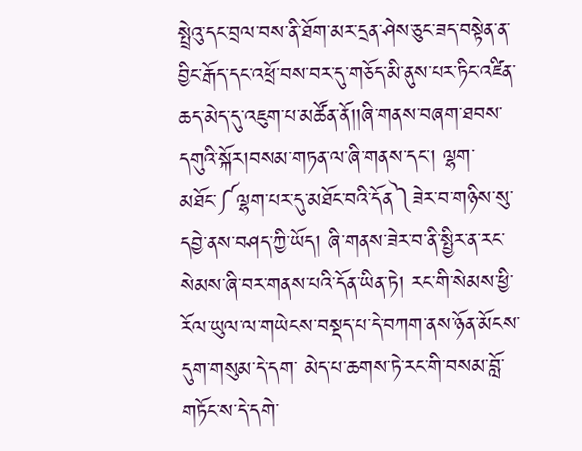སྤྲེའུ་དང་བྲལ་བས་ནི་ཐོག་མར་དྲན་ཤེས་ཅུང་ཟད་བསྟེན་ན་བྱིང་རྒོད་དང་འཕྲོ་བས་བར་དུ་གཅོད་མི་ནུས་པར་ཏིང་འཛིན་ཆད་མེད་དུ་འཇུག་པ་མཚོན་ནོ།།ཞི་གནས་བཞག་ཐབས་དགུའི་སྐོར།བསམ་གཏན་ལ་ཞི་གནས་དང་། ལྷག་མཐོང་༼ལྷག་པར་དུ་མཐོང་བའི་དོན༽ཟེར་བ་གཉིས་སུ་དབྱེ་ནས་བཤད་ཀྱི་ཡོད། ཞི་གནས་ཟེར་བ་ནི་སྤྱིར་ན་རང་སེམས་ཞི་བར་གནས་པའི་དོན་ཡིན་ཏེ། རང་གི་སེམས་ཕྱི་རོལ་ཡུལ་ལ་གཡེངས་བསྡད་པ་དེ་བཀག་ནས་ཉོན་མོངས་དུག་གསུམ་དེ་དག་ མེད་པ་ཆགས་ཏེ་རང་གི་བསམ་བློ་གཏོང་ས་དེ་དགེ་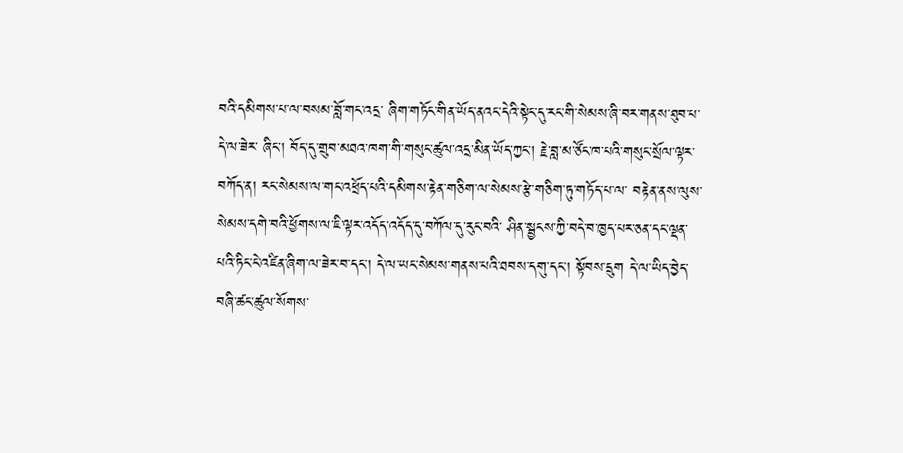བའི་དམིགས་པ་ལ་བསམ་བློ་གང་འདྲ་ ཞིག་གཏོང་གིན་ཡོད་ནའང་དེའི་སྟེང་དུ་རང་གི་སེམས་ཞི་བར་གནས་ཐུབ་པ་དེ་ལ་ཟེར་ ཞིང་། བོད་དུ་གྲུབ་མཐའ་ཁག་གི་གསུང་ཚུལ་འདྲ་མིན་ཡོད་ཀྱང་། རྗེ་བླ་མ་ཙོང་ཁ་པའི་གསུང་སྲོལ་ལྟར་བཀོད་ན། རང་སེམས་ལ་གང་འཕྲོད་པའི་དམིགས་རྟེན་གཅིག་ལ་སེམས་རྩེ་གཅིག་ཏུ་གཏོད་པ་ལ་ བརྟེན་ནས་ལུས་སེམས་དགེ་བའི་ཕྱོགས་ལ་ཇི་ལྟར་འདོད་འདོད་དུ་བཀོལ་དུ་རུང་བའི་ ཤིན་སྦྱངས་ཀྱི་བདེ་བ་ཁྱད་པར་ཅན་དང་ལྡན་པའི་ཏིང་ངེ་འཛིན་ཞིག་ལ་ཟེར་བ་དང་། དེ་ལ་ཡང་སེམས་གནས་པའི་ཐབས་དགུ་དང་། སྟོབས་དྲུག དེ་ལ་ཡིད་བྱེད་བཞི་ཚང་ཚུལ་སོགས་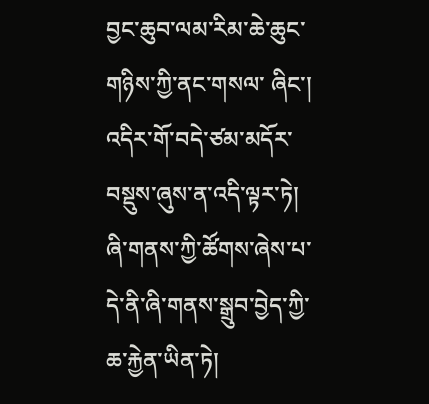བྱང་ཆུབ་ལམ་རིམ་ཆེ་ཆུང་གཉིས་ཀྱི་ནང་གསལ་ ཞིང་། འདིར་གོ་བདེ་ཙམ་མདོར་བསྡུས་ཞུས་ན་འདི་ལྟར་ཏེ། ཞི་གནས་ཀྱི་ཚོགས་ཞེས་པ་དེ་ནི་ཞི་གནས་སྒྲུབ་བྱེད་ཀྱི་ཆ་རྐྱེན་ཡིན་ཏེ།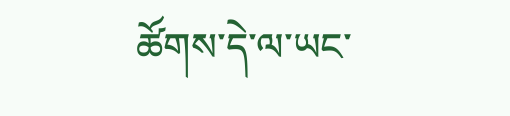ཚོགས་དེ་ལ་ཡང་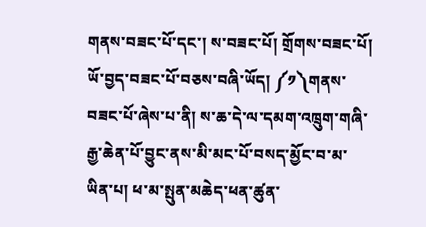གནས་བཟང་པོ་དང་། ས་བཟང་པོ། གྲོགས་བཟང་པོ། ཡོ་བྱད་བཟང་པོ་བཅས་བཞི་ཡོད། ༼༡༽གནས་བཟང་པོ་ཞེས་པ་ནི། ས་ཆ་དེ་ལ་དམག་འཁྲུག་གཞི་རྒྱ་ཆེན་པོ་བྱུང་ནས་མི་མང་པོ་བསད་མྱོང་བ་མ་ཡིན་པ། ཕ་མ་སྤུན་མཆེད་ཕན་ཚུན་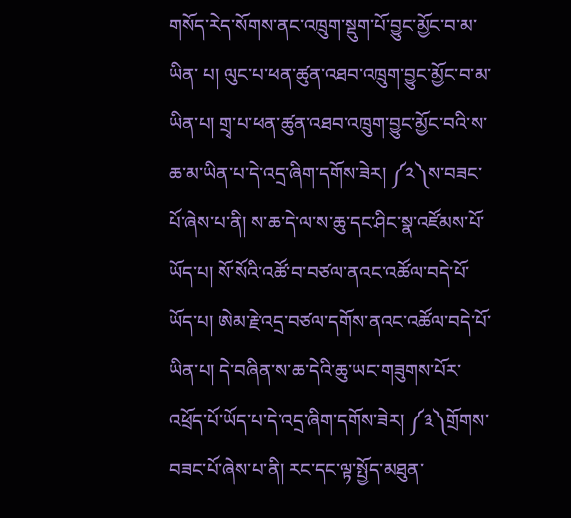གསོད་རེད་སོགས་ནང་འཁྲུག་སྡུག་པོ་བྱུང་མྱོང་བ་མ་ཡིན་ པ། ལུང་པ་ཕན་ཚུན་འཐབ་འཁྲུག་བྱུང་མྱོང་བ་མ་ཡིན་པ། གྲྭ་པ་ཕན་ཚུན་འཐབ་འཁྲུག་བྱུང་མྱོང་བའི་ས་ཆ་མ་ཡིན་པ་དེ་འདྲ་ཞིག་དགོས་ཟེར། ༼༢༽ས་བཟང་པོ་ཞེས་པ་ནི། ས་ཆ་དེ་ལ་ས་ཆུ་དང་ཤིང་སྣ་འཛོམས་པོ་ཡོད་པ། སོ་སོའི་འཚོ་བ་བཙལ་ནའང་འཚོལ་བདེ་པོ་ཡོད་པ། ཨེམ་རྗེ་འདྲ་བཙལ་དགོས་ནའང་འཚོལ་བདེ་པོ་ཡིན་པ། དེ་བཞིན་ས་ཆ་དེའི་ཆུ་ཡང་གཟུགས་པོར་འཕྲོད་པོ་ཡོད་པ་དེ་འདྲ་ཞིག་དགོས་ཟེར། ༼༣༽གྲོགས་བཟང་པོ་ཞེས་པ་ནི། རང་དང་ལྟ་སྤྱོད་མཐུན་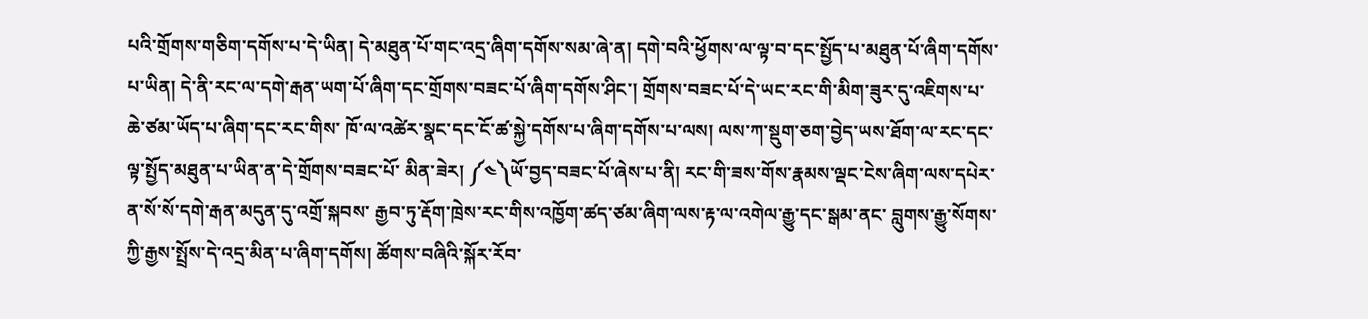པའི་གྲོགས་གཅིག་དགོས་པ་དེ་ཡིན། དེ་མཐུན་པོ་གང་འདྲ་ཞིག་དགོས་སམ་ཞེ་ན། དགེ་བའི་ཕྱོགས་ལ་ལྟ་བ་དང་སྤྱོད་པ་མཐུན་པོ་ཞིག་དགོས་པ་ཡིན། དེ་ནི་རང་ལ་དགེ་རྒན་ཡག་པོ་ཞིག་དང་གྲོགས་བཟང་པོ་ཞིག་དགོས་ཤིང་། གྲོགས་བཟང་པོ་དེ་ཡང་རང་གི་མིག་ཟུར་དུ་འཇིགས་པ་ཆེ་ཙམ་ཡོད་པ་ཞིག་དང་རང་གིས་ ཁོ་ལ་འཚེར་སྣང་དང་ངོ་ཚ་སྐྱེ་དགོས་པ་ཞིག་དགོས་པ་ལས། ལས་ཀ་སྡུག་ཅག་བྱེད་ཡས་ཐོག་ལ་རང་དང་ལྟ་སྤྱོད་མཐུན་པ་ཡིན་ན་དེ་གྲོགས་བཟང་པོ་ མིན་ཟེར། ༼༤༽ཡོ་བྱད་བཟང་པོ་ཞེས་པ་ནི། རང་གི་ཟས་གོས་རྣམས་ལྡང་ངེས་ཞིག་ལས་དཔེར་ན་སོ་སོ་དགེ་རྒན་མདུན་དུ་འགྲོ་སྐབས་ རྒྱབ་ཏུ་རྡོག་ཁྲེས་རང་གིས་འཁྱོག་ཚད་ཙམ་ཞིག་ལས་རྟ་ལ་འགེལ་རྒྱུ་དང་སྒམ་ནང་ བླུགས་རྒྱུ་སོགས་ཀྱི་རྒྱས་སྤྲོས་དེ་འདྲ་མིན་པ་ཞིག་དགོས། ཚོགས་བཞིའི་སྐོར་རོབ་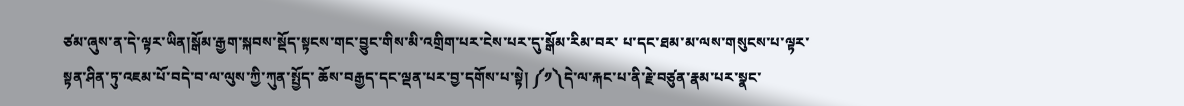ཙམ་ཞུས་ན་དེ་ལྟར་ཡིན།སྒོམ་རྒྱག་སྐབས་སྡོད་སྟངས་གང་བྱུང་གིས་མི་འགྲིག་པར་ངེས་པར་དུ་སྒོམ་རིམ་བར་ པ་དང་ཐམ་མ་ལས་གསུངས་པ་ལྟར་སྟན་ཤིན་ཏུ་འཇམ་པོ་བདེ་བ་ལ་ལུས་ཀྱི་ཀུན་སྤྱོད་ ཆོས་བརྒྱད་དང་ལྡན་པར་བྱ་དགོས་པ་སྟེ། ༼༡༽དེ་ལ་རྐང་པ་ནི་རྗེ་བཙུན་རྣམ་པར་སྣང་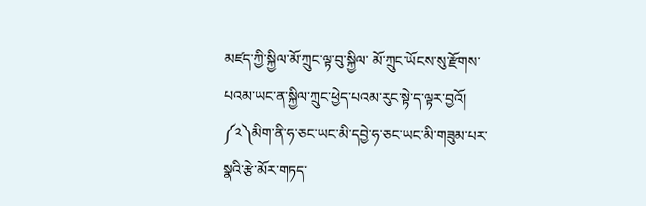མཛད་ཀྱི་སྐྱིལ་མོ་ཀྲུང་ལྟ་བུ་སྐྱིལ་ མོ་ཀྲུང་ཡོངས་སུ་རྫོགས་པའམ་ཡང་ན་སྐྱིལ་ཀྲུང་ཕྱེད་པའམ་རུང་སྟེ་ད་ལྟར་བྱའོ། ༼༢༽མིག་ནི་ཧ་ཅང་ཡང་མི་དབྱེ་ཧ་ཅང་ཡང་མི་གཟུམ་པར་སྣའི་རྩེ་མོར་གཏད་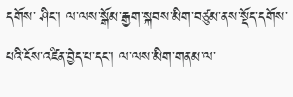དགོས་ ཤིང་། ལ་ལས་སྒོམ་རྒྱག་སྐབས་མིག་བཙུམ་ནས་སྡོད་དགོས་པའི་ངོས་འཛིན་བྱེད་པ་དང་། ལ་ལས་མིག་གནམ་ལ་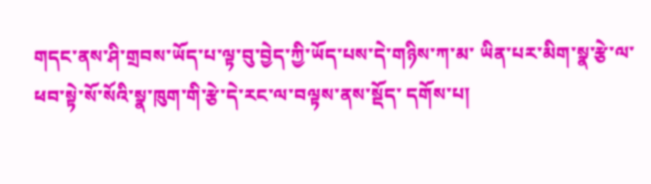གདང་ནས་ཤི་གྲབས་ཡོད་པ་ལྟ་བུ་བྱེད་ཀྱི་ཡོད་པས་དེ་གཉིས་ཀ་མ་ ཡིན་པར་མིག་སྣ་རྩེ་ལ་ཕབ་སྟེ་སོ་སོའི་སྣ་ཁུག་གི་རྩེ་དེ་རང་ལ་བལྟས་ནས་སྡོད་ དགོས་པ།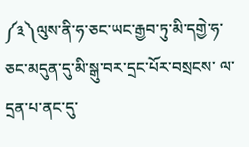༼༣༽ལུས་ནི་ཧ་ཅང་ཡང་རྒྱབ་ཏུ་མི་དགྱེ་ཧ་ཅང་མདུན་དུ་མི་སྒུ་བར་དྲང་པོར་བསྲངས་ ལ་དྲན་པ་ནང་དུ་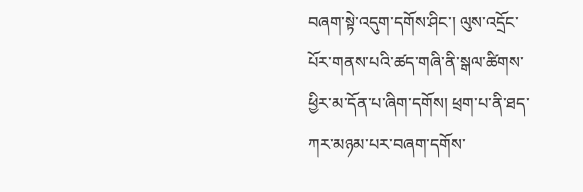བཞག་སྟེ་འདུག་དགོས་ཤིང་། ལུས་འདྲོང་པོར་གནས་པའི་ཚད་གཞི་ནི་སྒལ་ཚིགས་ཕྱིར་མ་དོན་པ་ཞིག་དགོས། ཕྲག་པ་ནི་ཐད་ཀར་མཉམ་པར་བཞག་དགོས་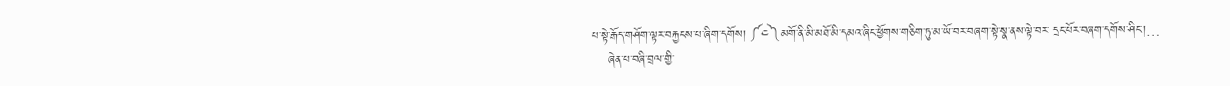པ་སྟེ་རྒོད་གཤོག་ལྟར་བརྐྱངས་པ་ཞིག་དགོས། ༼༤༽མགོ་ནི་མི་མཐོ་མི་དམའ་ཞིང་ཕྱོགས་གཅིག་ཏུ་མ་ཡོ་བར་བཞག་སྟེ་སྣ་ནས་ལྟེ་བར་ དྲང་པོར་བཞག་དགོས་ཤིང་།…
    ཞེན་པ་བཞི་བྲལ་གྱི་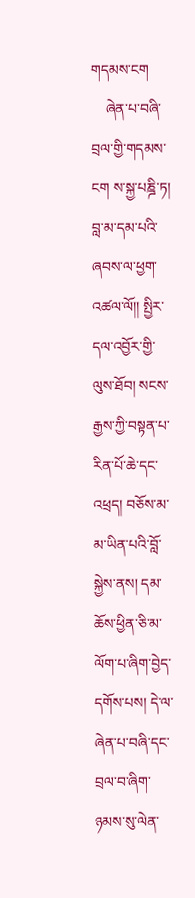གདམས་ངག
    ཞེན་པ་བཞི་བྲལ་གྱི་གདམས་ངག ས་སྐྱ་པཎྜི་ཏ། བླ་མ་དམ་པའི་ཞབས་ལ་ཕྱག་འཚལ་ལོ།། སྤྱིར་དལ་འབྱོར་གྱི་ལུས་ཐོབ། སངས་རྒྱས་ཀྱི་བསྟན་པ་རིན་པོ་ཆེ་དང་འཕྲད། བཅོས་མ་མ་ཡིན་པའི་བློ་སྐྱེས་ནས། དམ་ཆོས་ཕྱིན་ཅི་མ་ལོག་པ་ཞིག་བྱེད་དགོས་པས། དེ་ལ་ཞེན་པ་བཞི་དང་བྲལ་བ་ཞིག་ཉམས་སུ་ལེན་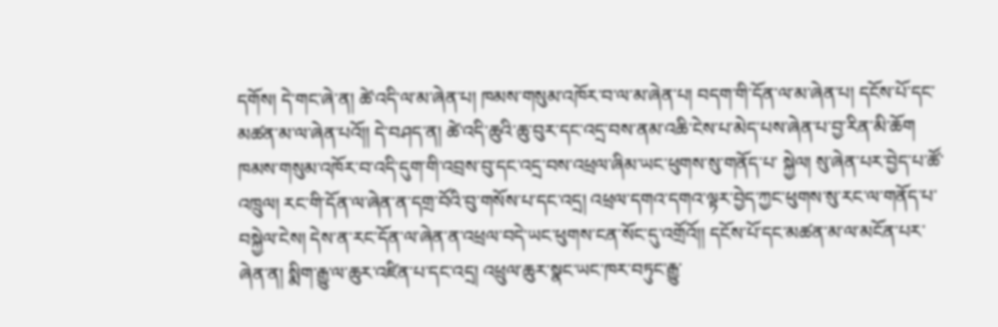དགོས། དེ་གང་ཞེ་ན། ཚེ་འདི་ལ་མ་ཞེན་པ། ཁམས་གསུམ་འཁོར་བ་ལ་མ་ཞེན་པ། བདག་གི་དོན་ལ་མ་ཞེན་པ། དངོས་པོ་དང་མཚན་མ་ལ་ཞེན་པའོ།། དེ་བཤད་ན། ཚེ་འདི་ཆུའི་ཆུ་བུར་དང་འདྲ་བས་ནམ་འཆི་ངེས་པ་མེད་པས་ཞེན་པ་བྱ་རིན་མི་ཆོག ཁམས་གསུམ་འཁོར་བ་འདི་དུག་གི་འབྲས་བུ་དང་འདྲ་བས་འཕྲལ་ཞིམ་ཡང་ཕུགས་སུ་གནོད་པ་ སྐྱེལ། སུ་ཞེན་པར་བྱེད་པ་ཚོ་འཁྲུལ། རང་གི་དོན་ལ་ཞེན་ན་དགྲ་བོའི་བུ་གསོས་པ་དང་འདྲ། འཕྲལ་དགའ་དགའ་ལྟར་བྱེད་ཀྱང་ཕུགས་སུ་རང་ལ་གནོད་པ་བསྐྱེལ་ངེས། དེས་ན་རང་དོན་ལ་ཞེན་ན་འཕྲལ་བདེ་ཡང་ཕུགས་ངན་སོང་དུ་འགྲོའོ།། དངོས་པོ་དང་མཚན་མ་ལ་མངོན་པར་ཞེན་ན། སྨིག་རྒྱུ་ལ་ཆུར་འཛིན་པ་དང་འདྲ། འཕྲུལ་ཆུར་སྣང་ཡང་ཁར་བཏུང་རྒྱུ་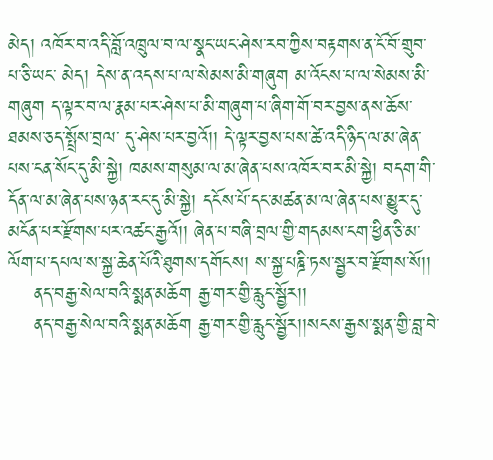མེད། འཁོར་བ་འདི་བློ་འཁྲུལ་བ་ལ་སྣང་ཡང་ཤེས་རབ་ཀྱིས་བརྟགས་ན་ངོ་བོ་གྲུབ་པ་ཅི་ཡང་ མེད། དེས་ན་འདས་པ་ལ་སེམས་མི་གཞུག མ་འོངས་པ་ལ་སེམས་མི་གཞུག ད་ལྟར་བ་ལ་རྣམ་པར་ཤེས་པ་མི་གཞུག་པ་ཞིག་གོ་བར་བྱས་ནས་ཆོས་ཐམས་ཅད་སྤྲོས་བྲལ་ དུ་ཤེས་པར་བྱའོ།། དེ་ལྟར་བྱས་པས་ཚེ་འདི་ཉིད་ལ་མ་ཞེན་པས་ངན་སོང་དུ་མི་སྐྱེ། ཁམས་གསུམ་ལ་མ་ཞེན་པས་འཁོར་བར་མི་སྐྱེ། བདག་གི་དོན་ལ་མ་ཞེན་པས་ཉན་རང་དུ་མི་སྐྱེ། དངོས་པོ་དང་མཚན་མ་ལ་ཞེན་པས་མྱུར་དུ་མངོན་པར་རྫོགས་པར་འཚང་རྒྱའོ།། ཞེན་པ་བཞི་བྲལ་གྱི་གདམས་ངག་ཕྱིན་ཅི་མ་ལོག་པ་དཔལ་ས་སྐྱ་ཆེན་པོའི་ཐུགས་དགོངས། ས་སྐྱ་པཎྜི་ཏས་སྦྱར་བ་རྫོགས་སོ།།
    ནད་བརྒྱ་སེལ་བའི་སྨན་མཆོག རྒྱ་གར་གྱི་རླུང་སྦྱོར།།
    ནད་བརྒྱ་སེལ་བའི་སྨན་མཆོག རྒྱ་གར་གྱི་རླུང་སྦྱོར།།སངས་རྒྱས་སྨན་གྱི་བླ་བེ་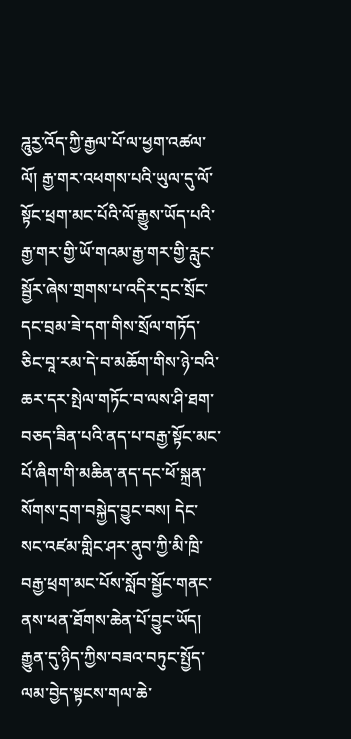ཌཱུརྱ་འོད་ཀྱི་རྒྱལ་པོ་ལ་ཕྱག་འཚལ་ལོ། རྒྱ་གར་འཕགས་པའི་ཡུལ་དུ་ལོ་སྟོང་ཕྲག་མང་པོའི་ལོ་རྒྱུས་ཡོད་པའི་རྒྱ་གར་གྱི་ཡོ་གའམ་རྒྱ་གར་གྱི་རླུང་སྦྱོར་ཞེས་གྲགས་པ་འདིར་དྲང་སྲོང་དང་བྲམ་ཟེ་དག་གིས་སྲོལ་གཏོད་ཅིང་བཱ་རམ་དེ་བ་མཆོག་གིས་ཉེ་བའི་ཆར་དར་སྤེལ་གཏོང་བ་ལས་ཤི་ཐག་བཅད་ཟིན་པའི་ནད་པ་བརྒྱ་སྟོང་མང་པོ་ཞིག་གི་མཆིན་ནད་དང་ཕོ་སྐྲན་སོགས་དྲག་བསྐྱེད་བྱུང་བས། དེང་སང་འཛམ་གླིང་ཤར་ནུབ་ཀྱི་མི་ཁྲི་བརྒྱ་ཕྲག་མང་པོས་སློབ་སྦྱོང་གནང་ནས་ཕན་ཐོགས་ཆེན་པོ་བྱུང་ཡོད། རྒྱུན་དུ་ཉིད་ཀྱིས་བཟའ་བཏུང་སྤྱོད་ལམ་བྱེད་སྟངས་གལ་ཆེ་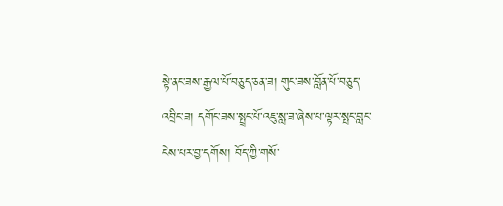སྟེ་ནང་ཟས་རྒྱལ་པོ་བཅུད་ཅན་ཟ། གུང་ཟས་བློན་པོ་བཅུད་འབྲིང་ཟ། དགོང་ཟས་སྤྲང་པོ་འཇུ་སླ་ཟ་ཞེས་པ་ལྟར་སྤང་བླང་ངེས་པར་བྱ་དགོས། བོད་ཀྱི་གསོ་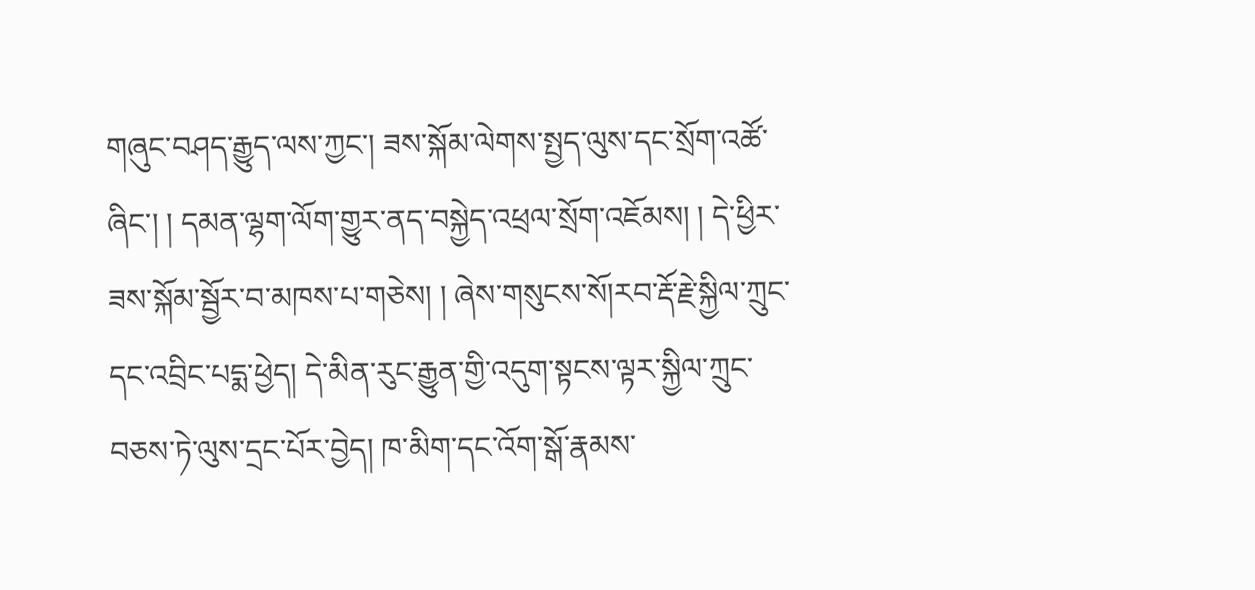གཞུང་བཤད་རྒྱུད་ལས་ཀྱང་། ཟས་སྐོམ་ལེགས་སྤྱད་ལུས་དང་སྲོག་འཚོ་ཞིང་། ། དམན་ལྷག་ལོག་གྱུར་ནད་བསྐྱེད་འཕྲལ་སྲོག་འཇོམས། ། དེ་ཕྱིར་ཟས་སྐོམ་སྦྱོར་བ་མཁས་པ་གཅེས། ། ཞེས་གསུངས་སོ།རབ་རྡོ་རྗེ་སྐྱིལ་ཀྲུང་དང་འབྲིང་པདྨ་ཕྱེད། དེ་མིན་རུང་རྒྱུན་གྱི་འདུག་སྟངས་ལྟར་སྐྱིལ་ཀྲུང་བཅས་ཏེ་ལུས་དྲང་པོར་བྱེད། ཁ་མིག་དང་འོག་སྒོ་རྣམས་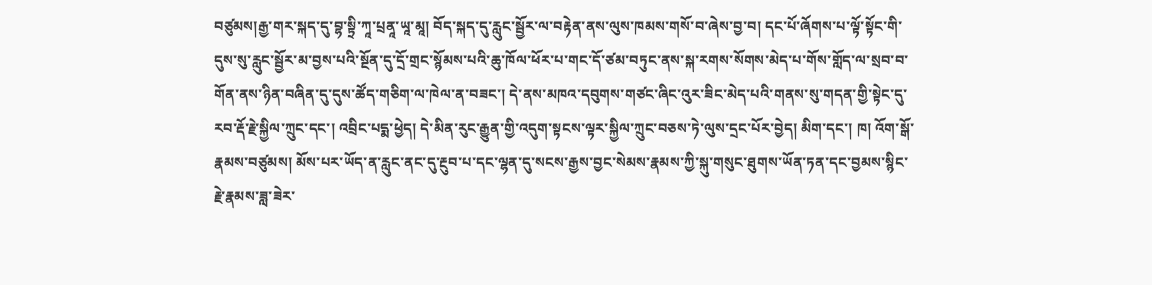བཙུམས།རྒྱ་གར་སྐད་དུ་བྷ་སྟྲི་ཀཱ་པྲནཱ་ཡཱ་མཱ། བོད་སྐད་དུ་རླུང་སྦྱོར་ལ་བརྟེན་ནས་ལུས་ཁམས་གསོ་བ་ཞེས་བྱ་བ། དང་པོ་ཞོགས་པ་ལྟོ་སྟོང་གི་དུས་སུ་རླུང་སྦྱོར་མ་བྱས་པའི་སྔོན་དུ་དྲོ་གྲང་སྙོམས་པའི་ཆུ་ཁོལ་ཕོར་པ་གང་དོ་ཙམ་བཏུང་ནས་སྐ་རགས་སོགས་མེད་པ་གོས་གློད་ལ་སྲབ་བ་གོན་ནས་ཉིན་བཞིན་དུ་དུས་ཚོད་གཅིག་ལ་ཁེལ་ན་བཟང་། དེ་ནས་མཁའ་དབུགས་གཙང་ཞིང་འུར་ཟིང་མེད་པའི་གནས་སུ་གདན་གྱི་སྟེང་དུ་རབ་རྡོ་རྗེ་སྐྱིལ་ཀྲུང་དང་། འབྲིང་པདྨ་ཕྱེད། དེ་མིན་རུང་རྒྱུན་གྱི་འདུག་སྟངས་ལྟར་སྐྱིལ་ཀྲུང་བཅས་ཏེ་ལུས་དྲང་པོར་བྱེད། མིག་དང་། ཁ། འོག་སྒོ་རྣམས་བཙུམས། མོས་པར་ཡོད་ན་རླུང་ནང་དུ་རྔུབ་པ་དང་ལྷན་དུ་སངས་རྒྱས་བྱང་སེམས་རྣམས་ཀྱི་སྐུ་གསུང་ཐུགས་ཡོན་ཏན་དང་བྱམས་སྙིང་རྗེ་རྣམས་ཟླ་ཟེར་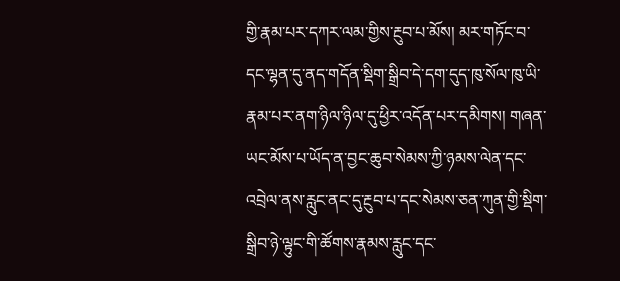གྱི་རྣམ་པར་དཀར་ལམ་གྱིས་རྔུབ་པ་མོས། མར་གཏོང་བ་དང་ལྷན་དུ་ནད་གདོན་སྡིག་སྒྲིབ་དེ་དག་དུད་ཁུ་སོལ་ཁུ་ཡི་རྣམ་པར་ནག་ཉིལ་ཉིལ་དུ་ཕྱིར་འདོན་པར་དམིགས། གཞན་ཡང་མོས་པ་ཡོད་ན་བྱང་ཆུབ་སེམས་ཀྱི་ཉམས་ལེན་དང་འབྲེལ་ནས་རླུང་ནང་དུ་རྔུབ་པ་དང་སེམས་ཅན་ཀུན་གྱི་སྡིག་སྒྲིབ་ཉེ་ལྟུང་གི་ཚོགས་རྣམས་རླུང་དང་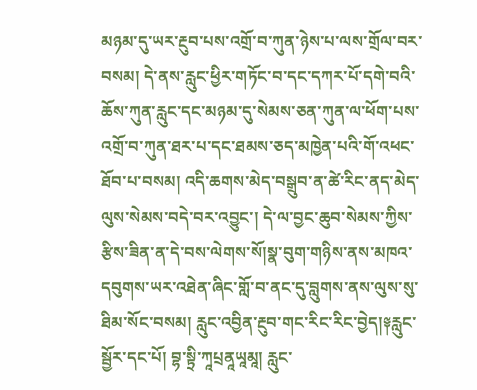མཉམ་དུ་ཡར་རྔུབ་པས་འགྲོ་བ་ཀུན་ཉེས་པ་ལས་གྲོལ་བར་བསམ། དེ་ནས་རླུང་ཕྱིར་གཏོང་བ་དང་དཀར་པོ་དགེ་བའི་ཆོས་ཀུན་རླུང་དང་མཉམ་དུ་སེམས་ཅན་ཀུན་ལ་ཕོག་པས་འགྲོ་བ་ཀུན་ཐར་པ་དང་ཐམས་ཅད་མཁྱེན་པའི་གོ་འཕང་ཐོབ་པ་བསམ། འདི་ཆགས་མེད་བསྒྲུབ་ན་ཚེ་རིང་ནད་མེད་ལུས་སེམས་བདེ་བར་འབྱུང་། དེ་ལ་བྱང་ཆུབ་སེམས་ཀྱིས་རྩིས་ཟིན་ན་དེ་བས་ལེགས་སོ།སྣ་བུག་གཉིས་ནས་མཁའ་དབུགས་ཡར་འཐེན་ཞིང་གློ་བ་ནང་དུ་བླུགས་ནས་ལུས་སུ་ཐིམ་སོང་བསམ། རླུང་འབྱིན་རྔུབ་གང་རིང་རིང་བྱེད།༈རླུང་སྦྱོར་དང་པོ། བྷ་སྟྲི་ཀཱཔྲནཱཡཱམཱ། རླུང་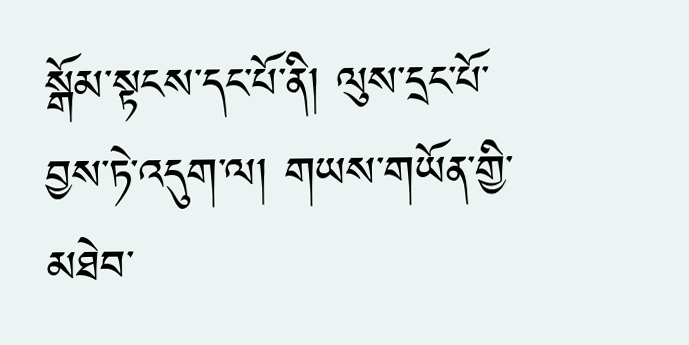སྒོམ་སྟངས་དང་པོ་ནི། ལུས་དྲང་པོ་བྱས་ཏེ་འདུག་ལ། གཡས་གཡོན་གྱི་མཐེབ་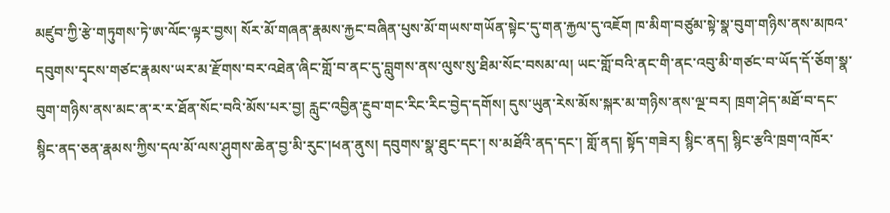མཛུབ་ཀྱི་རྩེ་གཏུགས་ཏེ་ཨ་ལོང་ལྟར་བྱས། སོར་མོ་གཞན་རྣམས་རྐྱང་བཞིན་པུས་མོ་གཡས་གཡོན་སྟེང་དུ་གན་རྐྱལ་དུ་འཇོག ཁ་མིག་བཙུམ་སྟེ་སྣ་བུག་གཉིས་ནས་མཁའ་དབུགས་དྭངས་གཙང་རྣམས་ཡར་མ་རྫོགས་བར་འཐེན་ཞིང་གློ་བ་ནང་དུ་བླུགས་ནས་ལུས་སུ་ཐིམ་སོང་བསམ་ལ། ཡང་གློ་བའི་ནང་གི་ནང་འབུ་མི་གཙང་བ་ཡོད་དོ་ཅོག་སྣ་བུག་གཉིས་ནས་མང་ན་ར་ར་ཐོན་སོང་བའི་མོས་པར་བྱ། རླུང་འབྱིན་རྔུབ་གང་རིང་རིང་བྱེད་དགོས། དུས་ཡུན་རེས་མོས་སྐར་མ་གཉིས་ནས་ལྔ་བར། ཁྲག་ཤེད་མཐོ་བ་དང་སྙིང་ནད་ཅན་རྣམས་ཀྱིས་དལ་མོ་ལས་ཤུགས་ཆེན་བྱ་མི་རུང་།ཕན་ནུས། དབུགས་སྣ་ཐུང་དང་། ས་མཐོའི་ནད་དང་། གློ་ནད། སྟོད་གཟེར། སྙིང་ནད། སྙིང་རྩའི་ཁྲག་འཁོར་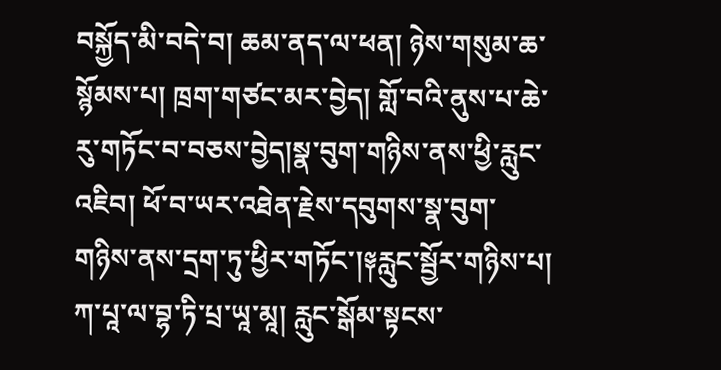བསྐྱོད་མི་བདེ་བ། ཆམ་ནད་ལ་ཕན། ཉེས་གསུམ་ཆ་སྙོམས་པ། ཁྲག་གཙང་མར་བྱེད། གློ་བའི་ནུས་པ་ཆེ་རུ་གཏོང་བ་བཅས་བྱེད།སྣ་བུག་གཉིས་ནས་ཕྱི་རླུང་འཇིབ། ཕོ་བ་ཡར་འཐེན་རྗེས་དབུགས་སྣ་བུག་གཉིས་ནས་དྲག་ཏུ་ཕྱིར་གཏོང་།༈རླུང་སྦྱོར་གཉིས་པ། ཀ་པཱ་ལ་བྷ་ཏི་པྲ་ཡཱ་མཱ། རླུང་སྒོམ་སྟངས་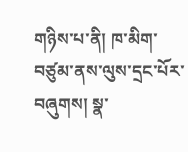གཉིས་པ་ནི། ཁ་མིག་བཙུམ་ནས་ལུས་དྲང་པོར་བཞུགས། སྣ་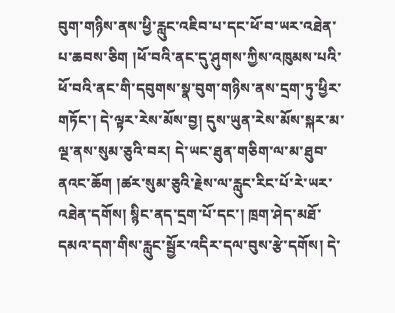བུག་གཉིས་ནས་ཕྱི་རླུང་འཇིབ་པ་དང་ཕོ་བ་ཡར་འཐེན་པ་ཆབས་ཅིག །ཕོ་བའི་ནང་དུ་ཤུགས་ཀྱིས་འཁུམས་པའི་ཕོ་བའི་ནང་གི་དབུགས་སྣ་བུག་གཉིས་ནས་དྲག་ཏུ་ཕྱིར་གཏོང་། དེ་ལྟར་རེས་མོས་བྱ། དུས་ཡུན་རེས་མོས་སྐར་མ་ལྔ་ནས་སུམ་ཅུའི་བར། དེ་ཡང་ཐུན་གཅིག་ལ་མ་ཐུབ་ནའང་ཆོག །ཚར་སུམ་ཅུའི་རྗེས་ལ་རླུང་རིང་པོ་རེ་ཡར་འཐེན་དགོས། སྙིང་ནད་དྲག་པོ་དང་། ཁྲག་ཤེད་མཐོ་དམའ་དག་གིས་རླུང་སྦྱོར་འདིར་དལ་བུས་རྩེ་དགོས། དེ་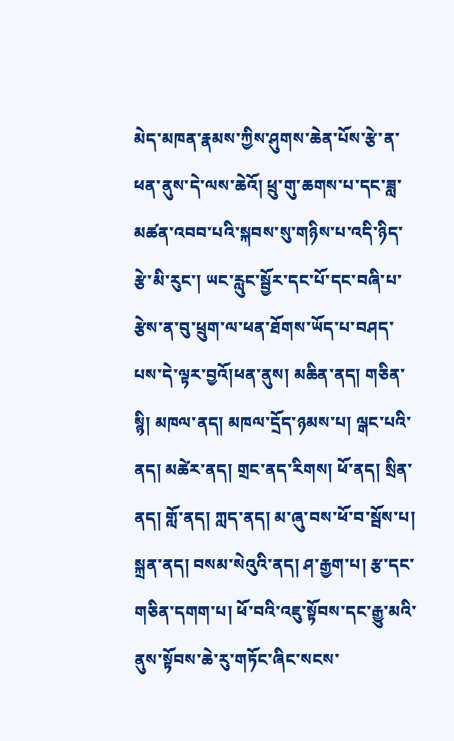མེད་མཁན་རྣམས་ཀྱིས་ཤུགས་ཆེན་པོས་རྩེ་ན་ཕན་ནུས་དེ་ལས་ཆེའོ། ཕྲུ་གུ་ཆགས་པ་དང་ཟླ་མཚན་འབབ་པའི་སྐབས་སུ་གཉིས་པ་འདི་ཉིད་རྩེ་མི་རུང་། ཡང་རླུང་སྦྱོར་དང་པོ་དང་བཞི་པ་རྩེས་ན་བུ་ཕྲུག་ལ་ཕན་ཐོགས་ཡོད་པ་བཤད་པས་དེ་ལྟར་བྱའོ།ཕན་ནུས། མཆིན་ནད། གཅིན་སྙི། མཁལ་ནད། མཁལ་དྲོད་ཉམས་པ། ལྒང་པའི་ནད། མཚེར་ནད། གྲང་ནད་རིགས། ཕོ་ནད། སྲིན་ནད། གློ་ནད། ཀླད་ནད། མ་ཞུ་བས་ཕོ་བ་སྦོས་པ། སྐྲན་ནད། བསམ་སེའུའི་ནད། ཤ་རྒྱག་པ། རྩ་དང་གཅིན་དགག་པ། ཕོ་བའི་འཇུ་སྟོབས་དང་རྒྱུ་མའི་ནུས་སྟོབས་ཆེ་རུ་གཏོང་ཞིང་སངས་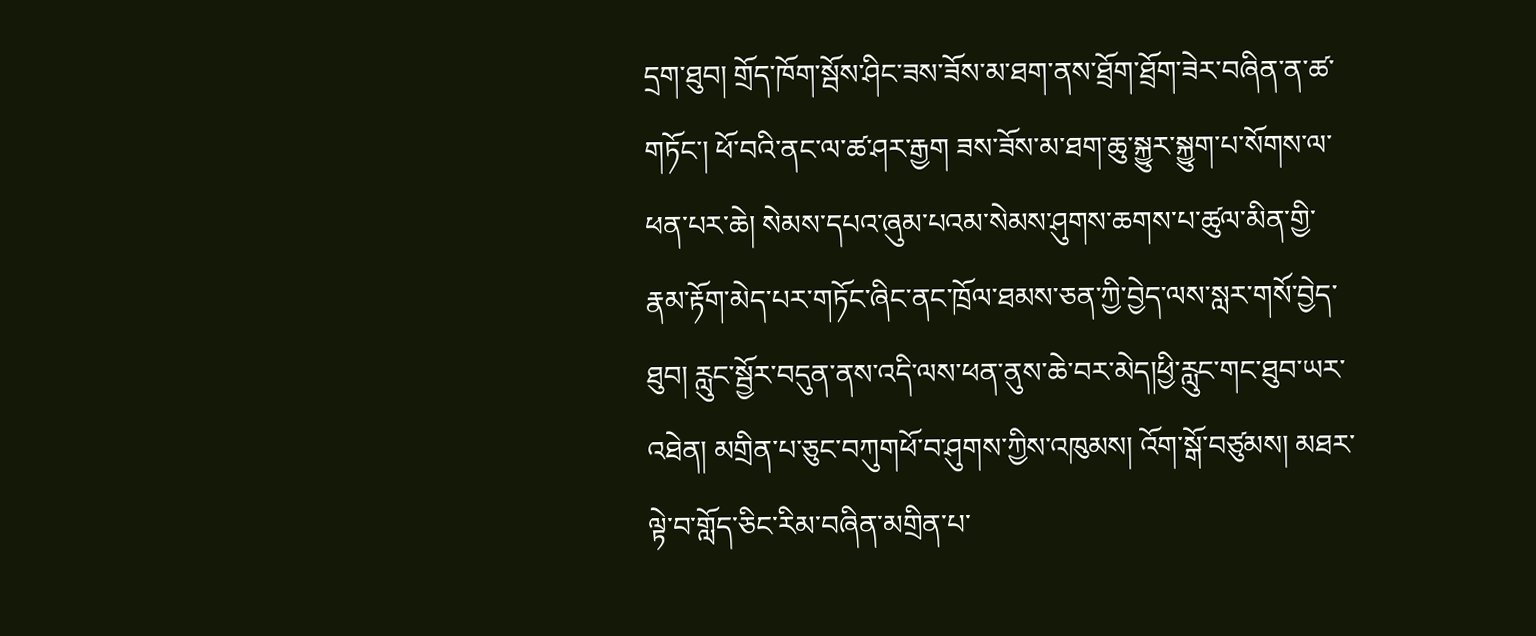དྲག་ཐུབ། གྲོད་ཁོག་སྦོས་ཤིང་ཟས་ཟོས་མ་ཐག་ནས་ཐྲོག་ཐྲོག་ཟེར་བཞིན་ན་ཚ་གཏོང་། ཕོ་བའི་ནང་ལ་ཚ་ཤར་རྒྱག ཟས་ཟོས་མ་ཐག་ཆུ་སྐྱུར་སྐྱུག་པ་སོགས་ལ་ཕན་པར་ཆེ། སེམས་དཔའ་ཞུམ་པའམ་སེམས་ཤུགས་ཆགས་པ་ཚུལ་མིན་གྱི་རྣམ་རྟོག་མེད་པར་གཏོང་ཞིང་ནང་ཁྲོལ་ཐམས་ཅན་ཀྱི་བྱེད་ལས་སླར་གསོ་བྱེད་ཐུབ། རླུང་སྦྱོར་བདུན་ནས་འདི་ལས་ཕན་ནུས་ཆེ་བར་མེད།ཕྱི་རླུང་གང་ཐུབ་ཡར་འཐེན། མགྲིན་པ་ཅུང་བཀུགཕོ་བ་ཤུགས་ཀྱིས་འཁུམས། འོག་སྒོ་བཙུམས། མཐར་ལྟེ་བ་གློད་ཅིང་རིམ་བཞིན་མགྲིན་པ་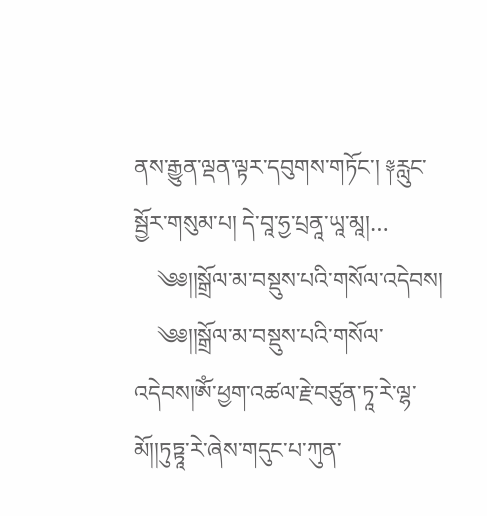ནས་རྒྱུན་ལྡན་ལྟར་དབུགས་གཏོང་། ༈རླུང་སྦྱོར་གསུམ་པ། དེ་བཱ་ཧྱ་པྲནཱ་ཡཱ་མཱ།…
    ༄༅།།སྒྲོལ་མ་བསྡུས་པའི་གསོལ་འདེབས།
    ༄༅།།སྒྲོལ་མ་བསྡུས་པའི་གསོལ་འདེབས།ཨོཾ་ཕྱག་འཚལ་རྗེ་བཙུན་ཏཱ་རེ་ལྷ་མོ།།ཏུཏྟཱ་རེ་ཞེས་གདུང་པ་ཀུན་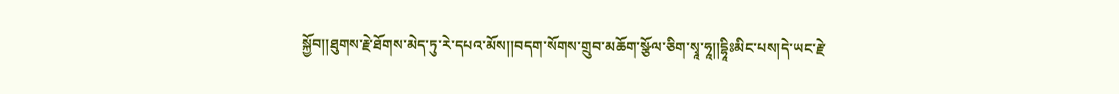སྐྱོབ།།ཐུགས་རྗེ་ཐོགས་མེད་ཏུ་རེ་དཔའ་མོས།།བདག་སོགས་གྲུབ་མཆོག་སྩོལ་ཅིག་སྭཱ་ཧཱ།།དྷཱིཿམིང་པས།དེ་ཡང་རྗེ་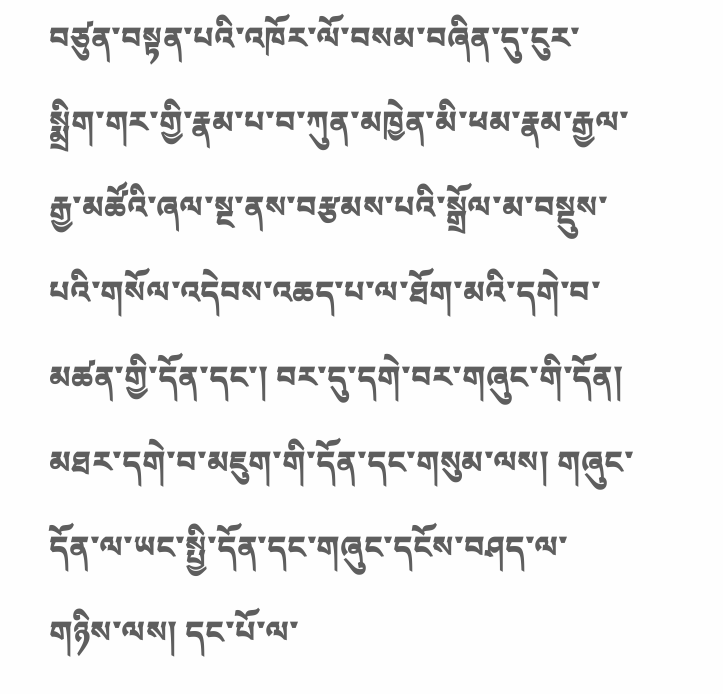བཙུན་བསྟན་པའི་འཁོར་ལོ་བསམ་བཞིན་དུ་ངུར་སྨྲིག་གར་གྱི་རྣམ་པ་བ་ཀུན་མཁྱེན་མི་ཕམ་རྣམ་རྒྱལ་རྒྱ་མཚོའི་ཞལ་སྔ་ནས་བརྩམས་པའི་སྒྲོལ་མ་བསྡུས་པའི་གསོལ་འདེབས་འཆད་པ་ལ་ཐོག་མའི་དགེ་བ་མཚན་གྱི་དོན་དང་། བར་དུ་དགེ་བར་གཞུང་གི་དོན། མཐར་དགེ་བ་མཇུག་གི་དོན་དང་གསུམ་ལས། གཞུང་དོན་ལ་ཡང་སྤྱི་དོན་དང་གཞུང་དངོས་བཤད་ལ་གཉིས་ལས། དང་པོ་ལ་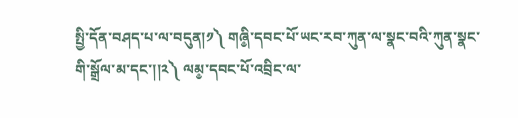སྤྱི་དོན་བཤད་པ་ལ་བདུན།༡༽ གཞི༵་དབང་པོ་ཡང་རབ་ཀུན་ལ་སྣང་བའི་ཀུན་སྣང་གི་སྒྲོལ་མ་དང་།།༢༽ ལམ༵་དབང་པོ་འབྲིང་ལ་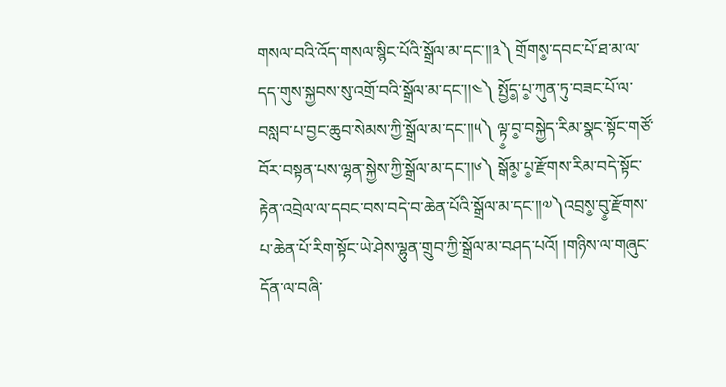གསལ་བའི་འོད་གསལ་སྙིང་པོའི་སྒྲོལ་མ་དང་།།༣༽ གྲོགས༵་དབང་པོ་ཐ་མ་ལ་དད་གུས་སྐྱབས་སུ་འགྲོ་བའི་སྒྲོལ་མ་དང་།།༤༽ སྤྱོད༵་པ༵་ཀུན་ཏུ་བཟང་པོ་ལ་བསླབ་པ་བྱང་ཆུབ་སེམས་ཀྱི་སྒྲོལ་མ་དང་།།༥༽ ལྟ༵་བ༵་བསྐྱེད་རིམ་སྣང་སྟོང་གཙོ་བོར་བསྟན་པས་ལྷན་སྐྱེས་ཀྱི་སྒྲོལ་མ་དང་།།༦༽ སྒོམ༵་པ༵་རྫོགས་རིམ་བདེ་སྟོང་རྟེན་འབྲེལ་ལ་དབང་བས་བདེ་བ་ཆེན་པོའི་སྒྲོལ་མ་དང་།།༧༽འབྲས༵་བུ༵་རྫོགས་པ་ཆེན་པོ་རིག་སྟོང་ཡེ་ཤེས་ལྷུན་གྲུབ་ཀྱི་སྒྲོལ་མ་བཤད་པའོ། །གཉིས་ལ་གཞུང་དོན་ལ་བཞི་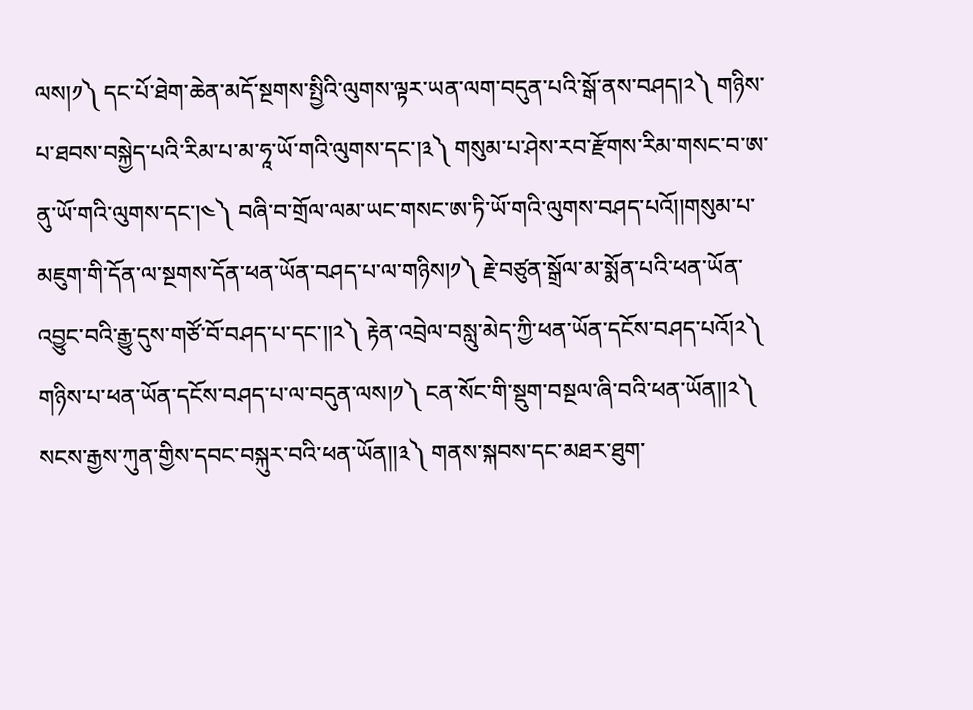ལས།༡༽ དང་པོ་ཐེག་ཆེན་མདོ་སྔགས་སྤྱིའི་ལུགས་ལྟར་ཡན་ལག་བདུན་པའི་སྒོ་ནས་བཤད།༢༽ གཉིས་པ་ཐབས་བསྐྱེད་པའི་རིམ་པ་མ་ཧཱ་ཡོ་གའི་ལུགས་དང་།༣༽ གསུམ་པ་ཤེས་རབ་རྫོགས་རིམ་གསང་བ་ཨ་ནུ་ཡོ་གའི་ལུགས་དང་།༤༽ བཞི་བ་གྲོལ་ལམ་ཡང་གསང་ཨ་ཏི་ཡོ་གའི་ལུགས་བཤད་པའོ།།གསུམ་པ་མཇུག་གི་དོན་ལ་སྔགས་དོན་ཕན་ཡོན་བཤད་པ་ལ་གཉིས།༡༽ རྗེ་བཙུན་སྒྲོལ་མ་སྨོན་པའི་ཕན་ཡོན་འབྱུང་བའི་རྒྱུ་དུས་གཙོ་བོ་བཤད་པ་དང་།།༢༽ རྟེན་འབྲེལ་བསླུ་མེད་ཀྱི་ཕན་ཡོན་དངོས་བཤད་པའོ།༢༽ གཉིས་པ་ཕན་ཡོན་དངོས་བཤད་པ་ལ་བདུན་ལས།༡༽ ངན་སོང་གི་སྡུག་བསྔལ་ཞི་བའི་ཕན་ཡོན།།༢༽ སངས་རྒྱས་ཀུན་གྱིས་དབང་བསྐུར་བའི་ཕན་ཡོན།།༣༽ གནས་སྐབས་དང་མཐར་ཐུག་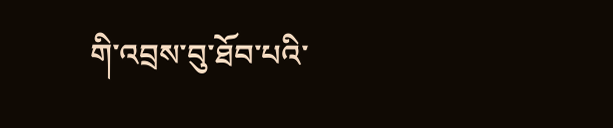གི་འབྲས་བུ་ཐོབ་པའི་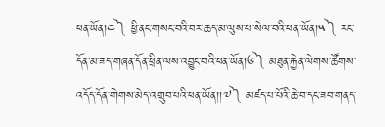ཕན་ཡོན།༤༽ ཕྱི་ནང་གསང་བའི་བར་ཆད་མ་ལུས་པ་སེལ་བའི་ཕན་ཡོན།༥༽ རང་དོན་མ་ཟད་གཞན་དོན་ཕྲིན་ལས་འབྱུང་བའི་ཕན་ཡོན།༦༽ མཐུན་རྐྱེན་ལེགས་ཚོགས་འདོད་དོན་གེགས་མེད་འགྲུབ་པའི་ཕན་ཡོན།།༧༽ མཛད་པ་པོའི་ཆེ་བ་དང་ཟབ་གནད་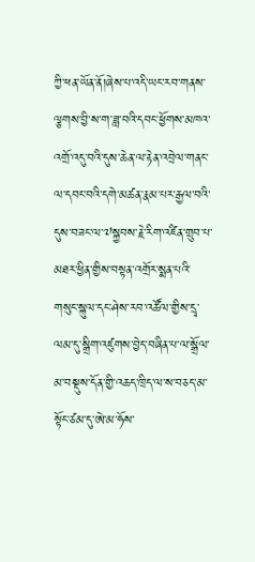ཀྱི་ཕན་ཡོན་ནོ།ཞེས་པ་འདི་ཡང་རབ་གནས་ལྕགས་བྱི་ས་ག་ཟླ་བའི་དབང་ཕྱོགས་མཁའ་འགྲོ་འདུ་བའི་དུས་ཆེན་ལ་རྟེན་འབྲེལ་གནང་ལ་དབང་བའི་དགེ་མཚན་རྣམ་པར་རྒྱལ་བའི་དུས་བཟང་ལ་༧སྐྱབས་རྗེ་རིག་འཛིན་གྲུབ་པ་མཐར་ཕྱིན་གྱིས་བསྟན་འགྲོར་སྨན་པའི་གསུང་སྐུལ་དང་ཤེས་རབ་འཚོལ་གྱིས་དྲྭ་ལམ་དུ་སྒྲིག་འཛུགས་བྱེད་བཞིན་པ་ལ་སྒྲོལ་མ་བསྡུས་དོན་གྱི་འཆད་ཁྲིད་ལ་ས་བཅད་མ་སྟོང་ཙམ་དུ་ཨེ་མ་ཧོས་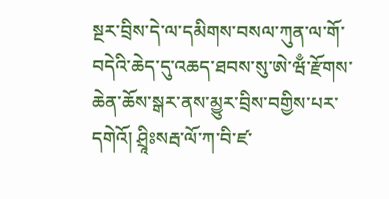སྔར་བྲིས་དེ་ལ་དམིགས་བསལ་ཀུན་ལ་གོ་བདེའི་ཆེད་དུ་འཆད་ཐབས་སུ་ཨེ་ཝྃ་རྫོགས་ཆེན་ཆོས་སྒར་ནས་མྱུར་བྲིས་བགྱིས་པར་དགེའོ། ཤྲཱིཿསརྦ་ལོ་ཀ་བི་ཛ་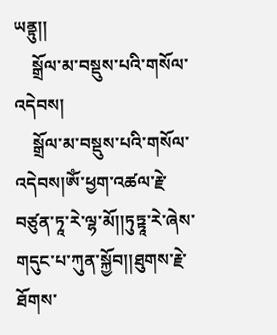ཡནྟུ།།
    སྒྲོལ་མ་བསྡུས་པའི་གསོལ་འདེབས།
    སྒྲོལ་མ་བསྡུས་པའི་གསོལ་འདེབས།ཨོཾ་ཕྱག་འཚལ་རྗེ་བཙུན་ཏཱ་རེ་ལྷ་མོ།།ཏུཏྟཱ་རེ་ཞེས་གདུང་པ་ཀུན་སྐྱོབ།།ཐུགས་རྗེ་ཐོགས་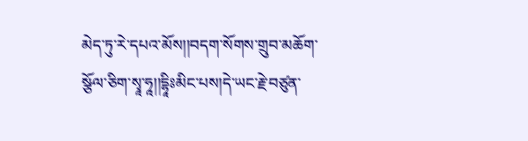མེད་ཏུ་རེ་དཔའ་མོས།།བདག་སོགས་གྲུབ་མཆོག་སྩོལ་ཅིག་སྭཱ་ཧཱ།།དྷཱིཿམིང་པས།དེ་ཡང་རྗེ་བཙུན་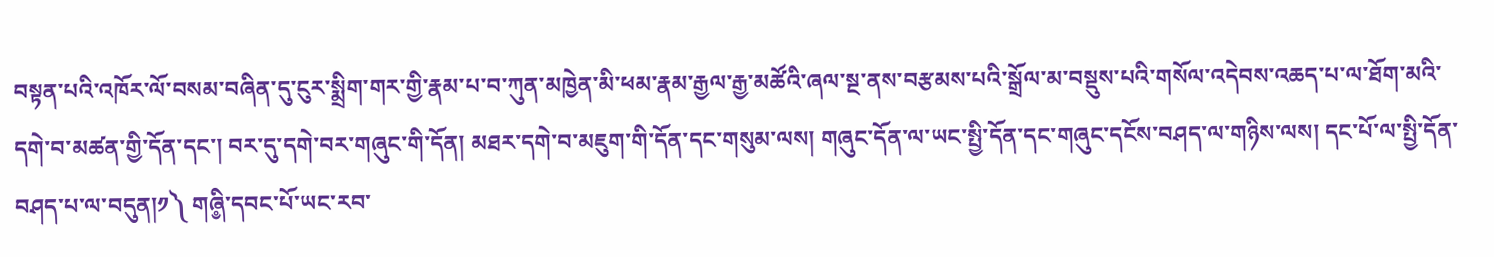བསྟན་པའི་འཁོར་ལོ་བསམ་བཞིན་དུ་ངུར་སྨྲིག་གར་གྱི་རྣམ་པ་བ་ཀུན་མཁྱེན་མི་ཕམ་རྣམ་རྒྱལ་རྒྱ་མཚོའི་ཞལ་སྔ་ནས་བརྩམས་པའི་སྒྲོལ་མ་བསྡུས་པའི་གསོལ་འདེབས་འཆད་པ་ལ་ཐོག་མའི་དགེ་བ་མཚན་གྱི་དོན་དང་། བར་དུ་དགེ་བར་གཞུང་གི་དོན། མཐར་དགེ་བ་མཇུག་གི་དོན་དང་གསུམ་ལས། གཞུང་དོན་ལ་ཡང་སྤྱི་དོན་དང་གཞུང་དངོས་བཤད་ལ་གཉིས་ལས། དང་པོ་ལ་སྤྱི་དོན་བཤད་པ་ལ་བདུན།༡༽ གཞི༵་དབང་པོ་ཡང་རབ་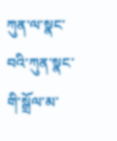ཀུན་ལ་སྣང་བའི་ཀུན་སྣང་གི་སྒྲོལ་མ་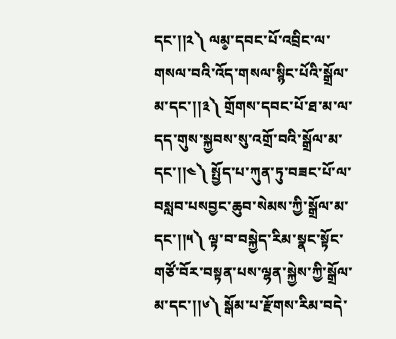དང་།།༢༽ ལམ༵་དབང་པོ་འབྲིང་ལ་གསལ་བའི་འོད་གསལ་སྙིང་པོའི་སྒྲོལ་མ་དང་།།༣༽ གྲོགས་དབང་པོ་ཐ་མ་ལ་དད་གུས་སྐྱབས་སུ་འགྲོ་བའི་སྒྲོལ་མ་དང་།།༤༽ སྤྱོད་པ་ཀུན་ཏུ་བཟང་པོ་ལ་བསླབ་པསབྱང་ཆུབ་སེམས་ཀྱི་སྒྲོལ་མ་དང་།།༥༽ ལྟ་བ་བསྐྱེད་རིམ་སྣང་སྟོང་གཙོ་བོར་བསྟན་པས་ལྷན་སྐྱེས་ཀྱི་སྒྲོལ་མ་དང་།།༦༽ སྒོམ་པ་རྫོགས་རིམ་བདེ་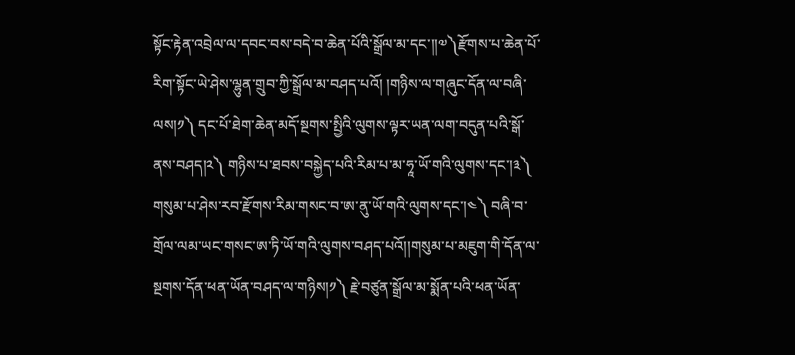སྟོང་རྟེན་འབྲེལ་ལ་དབང་བས་བདེ་བ་ཆེན་པོའི་སྒྲོལ་མ་དང་།།༧༽རྫོགས་པ་ཆེན་པོ་རིག་སྟོང་ཡེ་ཤེས་ལྷུན་གྲུབ་ཀྱི་སྒྲོལ་མ་བཤད་པའོ། །གཉིས་ལ་གཞུང་དོན་ལ་བཞི་ལས།༡༽ དང་པོ་ཐེག་ཆེན་མདོ་སྔགས་སྤྱིའི་ལུགས་ལྟར་ཡན་ལག་བདུན་པའི་སྒོ་ནས་བཤད།༢༽ གཉིས་པ་ཐབས་བསྐྱེད་པའི་རིམ་པ་མ་ཧཱ་ཡོ་གའི་ལུགས་དང་།༣༽ གསུམ་པ་ཤེས་རབ་རྫོགས་རིམ་གསང་བ་ཨ་ནུ་ཡོ་གའི་ལུགས་དང་།༤༽ བཞི་བ་གྲོལ་ལམ་ཡང་གསང་ཨ་ཏི་ཡོ་གའི་ལུགས་བཤད་པའོ།།གསུམ་པ་མཇུག་གི་དོན་ལ་སྔགས་དོན་ཕན་ཡོན་བཤད་ལ་གཉིས།༡༽ རྗེ་བཙུན་སྒྲོལ་མ་སྨོན་པའི་ཕན་ཡོན་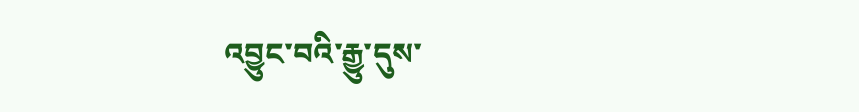འབྱུང་བའི་རྒྱུ་དུས་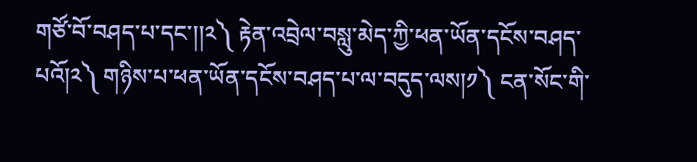གཙོ་བོ་བཤད་པ་དང་།།༢༽ རྟེན་འབྲེལ་བསླུ་མེད་ཀྱི་ཕན་ཡོན་དངོས་བཤད་པའོ།༢༽ གཉིས་པ་ཕན་ཡོན་དངོས་བཤད་པ་ལ་བདུད་ལས།༡༽ ངན་སོང་གི་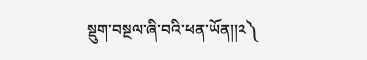སྡུག་བསྔལ་ཞི་བའི་ཕན་ཡོན།།༢༽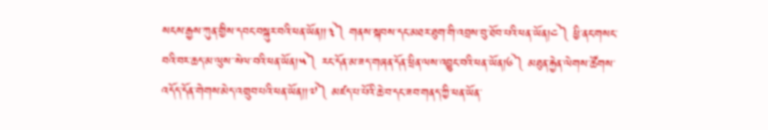སངས་རྒྱས་ཀུན་གྱིས་དབང་བསྐུར་བའི་ཕན་ཡོན།།༣༽ གནས་སྐབས་དང་མཐར་ཐུག་གི་འབྲས་བུ་ཐོབ་པའི་ཕན་ཡོན།༤༽ ཕྱི་ནང་གསང་བའི་བར་ཆད་མ་ལུས་་སེལ་བའི་ཕན་ཡོན།༥༽ རང་དོན་མ་ཟད་གཞན་དོན་ཕྲིན་ལས་འབྱུང་བའི་ཕན་ཡོན།༦༽ མཐུན་རྐྱེན་ལེགས་ཚོགས་འདོད་དོན་གེགས་མེད་འགྲུབ་པའི་ཕན་ཡོན།།༧༽ མཛད་པ་པོའི་ཆེ་བ་དང་ཟབ་གནད་ཀྱི་ཕན་ཡོན་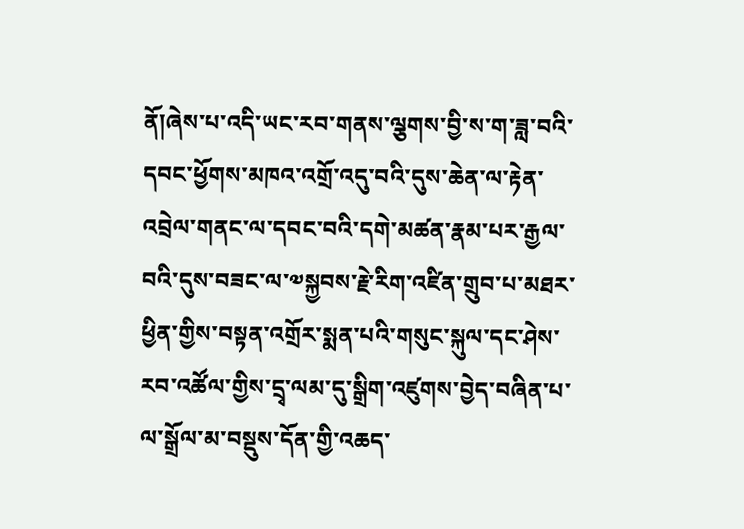ནོ།ཞེས་པ་འདི་ཡང་རབ་གནས་ལྕགས་བྱི་ས་ག་ཟླ་བའི་དབང་ཕྱོགས་མཁའ་འགྲོ་འདུ་བའི་དུས་ཆེན་ལ་རྟེན་འབྲེལ་གནང་ལ་དབང་བའི་དགེ་མཚན་རྣམ་པར་རྒྱལ་བའི་དུས་བཟང་ལ་༧སྐྱབས་རྗེ་རིག་འཛིན་གྲུབ་པ་མཐར་ཕྱིན་གྱིས་བསྟན་འགྲོར་སྨན་པའི་གསུང་སྐུལ་དང་ཤེས་རབ་འཚོལ་གྱིས་དྲྭ་ལམ་དུ་སྒྲིག་འཛུགས་བྱེད་བཞིན་པ་ལ་སྒྲོལ་མ་བསྡུས་དོན་གྱི་འཆད་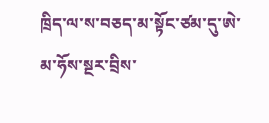ཁྲིད་ལ་ས་བཅད་མ་སྟོང་ཙམ་དུ་ཨེ་མ་ཧོས་སྔར་བྲིས་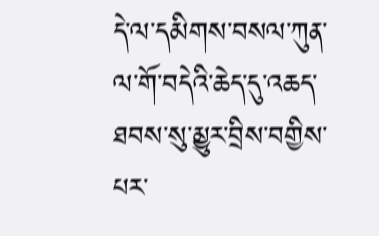དེ་ལ་དམིགས་བསལ་ཀུན་ལ་གོ་བདེའི་ཆེད་དུ་འཆད་ཐབས་སུ་མྱུར་བྲིས་བགྱིས་པར་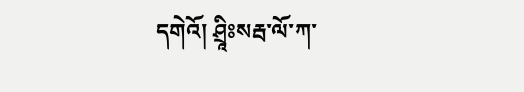དགེའོ། ཤྲཱིཿསརྦ་ལོ་ཀ་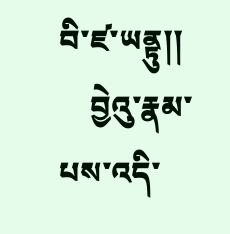བི་ཛ་ཡནྟུ།།
    བྱེའུ་རྣམ་པས་འདི་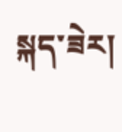སྐད་ཟེར།